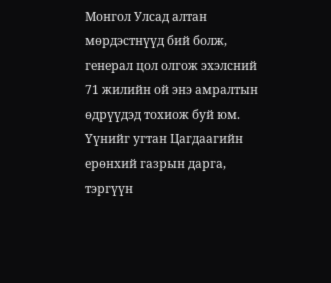Монгол Улсад алтан мөрдэстнүүд бий болж, генерал цол олгож эхэлсний 71 жилийн ой энэ амралтын өдрүүдэд тохиож буй юм. Үүнийг угтан Цагдаагийн ерөнхий газрын дарга, тэргүүн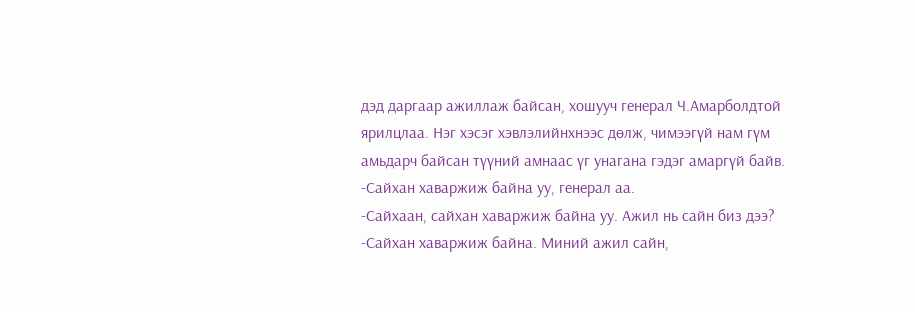дэд даргаар ажиллаж байсан, хошууч генерал Ч.Амарболдтой ярилцлаа. Нэг хэсэг хэвлэлийнхнээс дөлж, чимээгүй нам гүм амьдарч байсан түүний амнаас үг унагана гэдэг амаргүй байв.
-Сайхан хаваржиж байна уу, генерал аа.
-Сайхаан, сайхан хаваржиж байна уу. Ажил нь сайн биз дээ?
-Сайхан хаваржиж байна. Миний ажил сайн,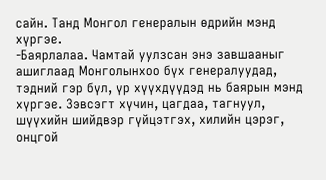сайн. Танд Монгол генералын өдрийн мэнд хүргэе.
-Баярлалаа. Чамтай уулзсан энэ завшааныг ашиглаад Монголынхоо бүх генералуудад, тэдний гэр бүл, үр хүүхдүүдэд нь баярын мэнд хүргэе. Зэвсэгт хүчин, цагдаа, тагнуул, шүүхийн шийдвэр гүйцэтгэх, хилийн цэрэг, онцгой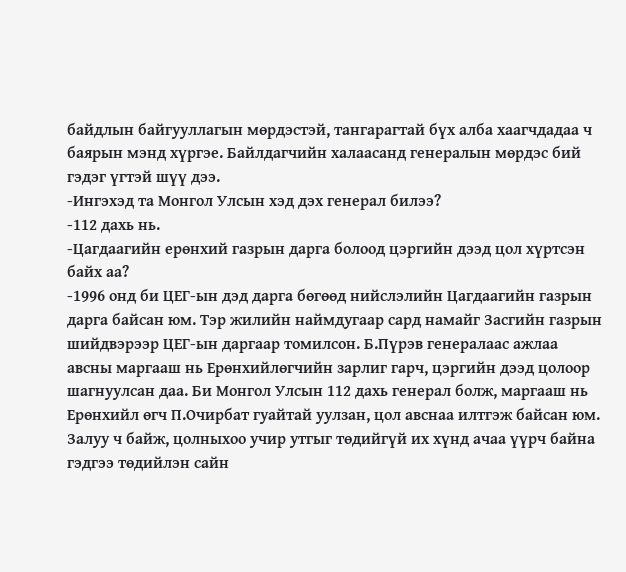байдлын байгууллагын мөрдэстэй, тангарагтай бүх алба хаагчдадаа ч баярын мэнд хүргэе. Байлдагчийн халаасанд генералын мөрдэс бий гэдэг үгтэй шүү дээ.
-Ингэхэд та Монгол Улсын хэд дэх генерал билээ?
-112 дахь нь.
-Цагдаагийн ерөнхий газрын дарга болоод цэргийн дээд цол хүртсэн байх аа?
-1996 онд би ЦЕГ-ын дэд дарга бөгөөд нийслэлийн Цагдаагийн газрын дарга байсан юм. Тэр жилийн наймдугаар сард намайг Засгийн газрын шийдвэрээр ЦЕГ-ын даргаар томилсон. Б.Пүрэв генералаас ажлаа авсны маргааш нь Ерөнхийлөгчийн зарлиг гарч, цэргийн дээд цолоор шагнуулсан даа. Би Монгол Улсын 112 дахь генерал болж, маргааш нь Ерөнхийл өгч П.Очирбат гуайтай уулзан, цол авснаа илтгэж байсан юм. Залуу ч байж, цолныхоо учир утгыг төдийгүй их хүнд ачаа үүрч байна гэдгээ төдийлэн сайн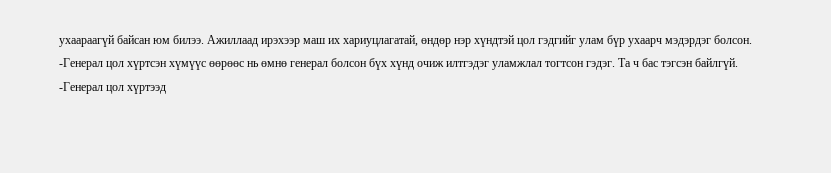ухаараагүй байсан юм билээ. Ажиллаад ирэхээр маш их хариуцлагатай, өндөр нэр хүндтэй цол гэдгийг улам бүр ухаарч мэдэрдэг болсон.
-Генерал цол хүртсэн хүмүүс өөрөөс нь өмнө генерал болсон бүх хүнд очиж илтгэдэг уламжлал тогтсон гэдэг. Та ч бас тэгсэн байлгүй.
-Генерал цол хүртээд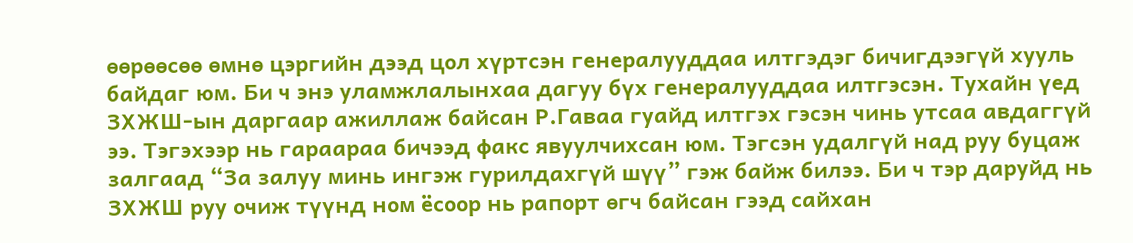өөрөөсөө өмнө цэргийн дээд цол хүртсэн генералууддаа илтгэдэг бичигдээгүй хууль байдаг юм. Би ч энэ уламжлалынхаа дагуу бүх генералууддаа илтгэсэн. Тухайн үед ЗХЖШ-ын даргаар ажиллаж байсан Р.Гаваа гуайд илтгэх гэсэн чинь утсаа авдаггүй ээ. Тэгэхээр нь гараараа бичээд факс явуулчихсан юм. Тэгсэн удалгүй над руу буцаж залгаад “За залуу минь ингэж гурилдахгүй шүү” гэж байж билээ. Би ч тэр даруйд нь ЗХЖШ руу очиж түүнд ном ёсоор нь рапорт өгч байсан гээд сайхан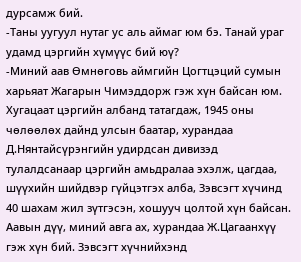дурсамж бий.
-Таны уугуул нутаг ус аль аймаг юм бэ. Танай ураг удамд цэргийн хүмүүс бий юү?
-Миний аав Өмнөговь аймгийн Цогтцэций сумын харьяат Жагарын Чимэддорж гэж хүн байсан юм. Хугацаат цэргийн албанд татагдаж, 1945 оны чөлөөлөх дайнд улсын баатар, хурандаа Д.Нянтайсүрэнгийн удирдсан дивизэд тулалдсанаар цэргийн амьдралаа эхэлж, цагдаа, шүүхийн шийдвэр гүйцэтгэх алба, Зэвсэгт хүчинд 40 шахам жил зүтгэсэн, хошууч цолтой хүн байсан. Аавын дүү, миний авга ах, хурандаа Ж.Цагаанхүү гэж хүн бий. Зэвсэгт хүчнийхэнд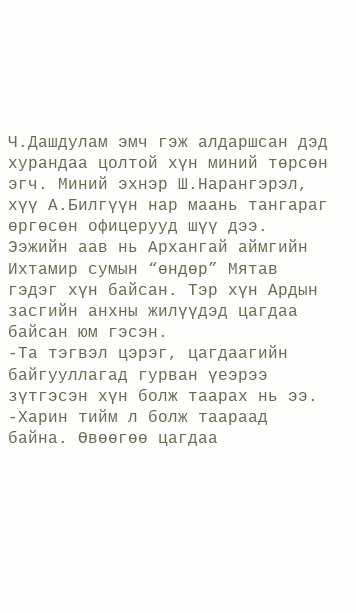Ч.Дашдулам эмч гэж алдаршсан дэд хурандаа цолтой хүн миний төрсөн эгч. Миний эхнэр Ш.Нарангэрэл, хүү А.Билгүүн нар маань тангараг өргөсөн офицерууд шүү дээ. Ээжийн аав нь Архангай аймгийн Ихтамир сумын “өндөр” Мятав гэдэг хүн байсан. Тэр хүн Ардын засгийн анхны жилүүдэд цагдаа байсан юм гэсэн.
-Та тэгвэл цэрэг, цагдаагийн байгууллагад гурван үеэрээ зүтгэсэн хүн болж таарах нь ээ.
-Харин тийм л болж таараад байна. Өвөөгөө цагдаа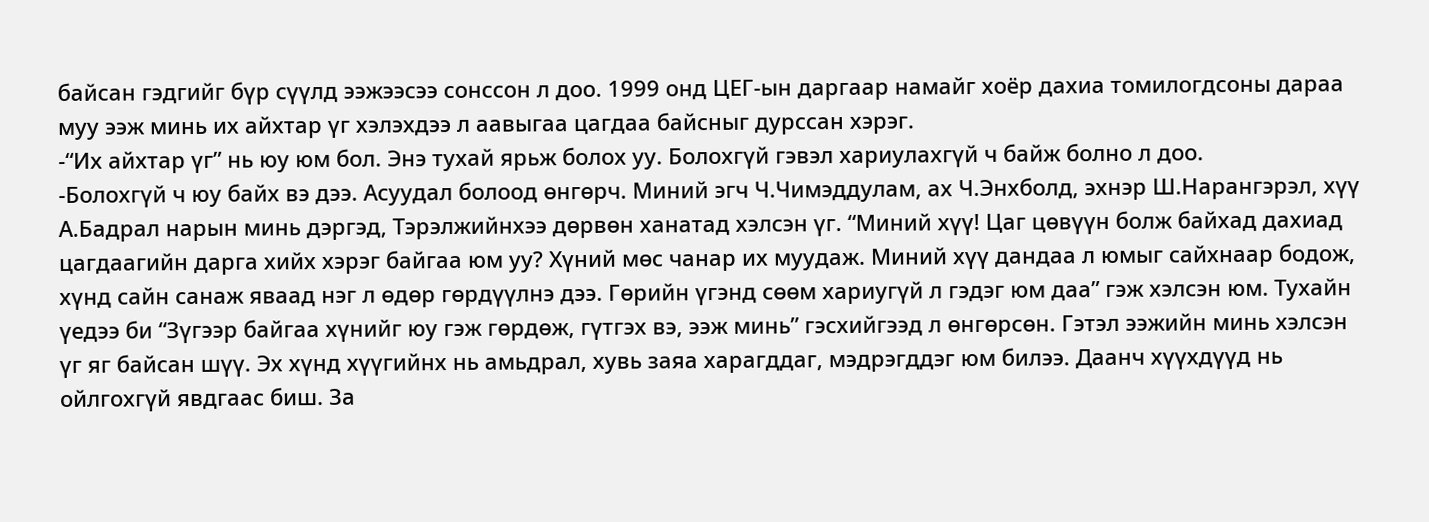байсан гэдгийг бүр сүүлд ээжээсээ сонссон л доо. 1999 онд ЦЕГ-ын даргаар намайг хоёр дахиа томилогдсоны дараа муу ээж минь их айхтар үг хэлэхдээ л аавыгаа цагдаа байсныг дурссан хэрэг.
-“Их айхтар үг” нь юу юм бол. Энэ тухай ярьж болох уу. Болохгүй гэвэл хариулахгүй ч байж болно л доо.
-Болохгүй ч юу байх вэ дээ. Асуудал болоод өнгөрч. Миний эгч Ч.Чимэддулам, ах Ч.Энхболд, эхнэр Ш.Нарангэрэл, хүү А.Бадрал нарын минь дэргэд, Тэрэлжийнхээ дөрвөн ханатад хэлсэн үг. “Миний хүү! Цаг цөвүүн болж байхад дахиад цагдаагийн дарга хийх хэрэг байгаа юм уу? Хүний мөс чанар их муудаж. Миний хүү дандаа л юмыг сайхнаар бодож, хүнд сайн санаж яваад нэг л өдөр гөрдүүлнэ дээ. Гөрийн үгэнд сөөм хариугүй л гэдэг юм даа” гэж хэлсэн юм. Тухайн үедээ би “Зүгээр байгаа хүнийг юу гэж гөрдөж, гүтгэх вэ, ээж минь” гэсхийгээд л өнгөрсөн. Гэтэл ээжийн минь хэлсэн үг яг байсан шүү. Эх хүнд хүүгийнх нь амьдрал, хувь заяа харагддаг, мэдрэгддэг юм билээ. Даанч хүүхдүүд нь ойлгохгүй явдгаас биш. За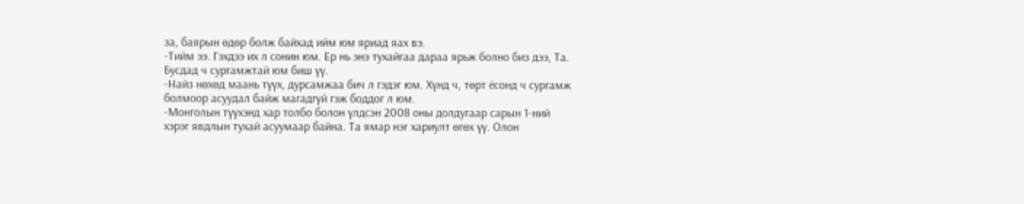за, баярын өдөр болж байхад ийм юм яриад яах вэ.
-Тийм ээ. Гэхдээ их л сонин юм. Ер нь энэ тухайгаа дараа ярьж болно биз дээ, Та. Бусдад ч сургамжтай юм биш үү.
-Найз нөхөд маань түүх, дурсамжаа бич л гэдэг юм. Хүнд ч, төрт ёсонд ч сургамж болмоор асуудал байж магадгүй гэж боддог л юм.
-Монголын түүхэнд хар толбо болон үлдсэн 2008 оны долдугаар сарын 1-ний хэрэг явдлын тухай асуумаар байна. Та ямар нэг хариулт өгөх үү. Олон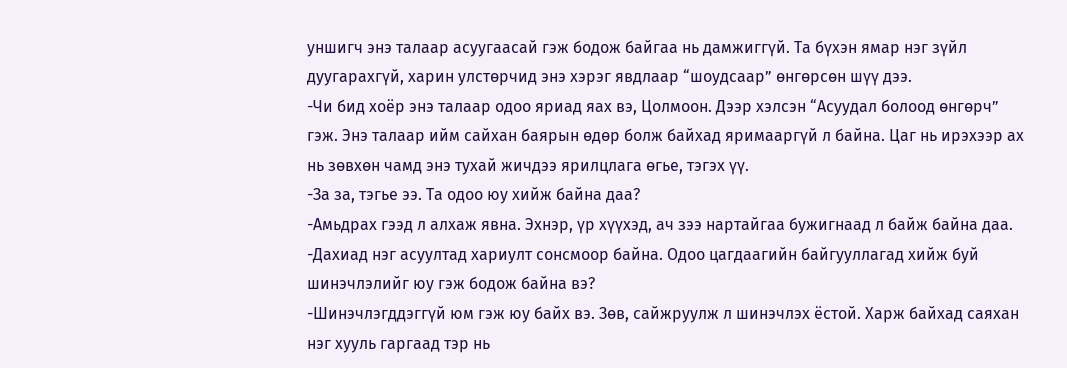уншигч энэ талаар асуугаасай гэж бодож байгаа нь дамжиггүй. Та бүхэн ямар нэг зүйл дуугарахгүй, харин улстөрчид энэ хэрэг явдлаар “шоудсаар” өнгөрсөн шүү дээ.
-Чи бид хоёр энэ талаар одоо яриад яах вэ, Цолмоон. Дээр хэлсэн “Асуудал болоод өнгөрч” гэж. Энэ талаар ийм сайхан баярын өдөр болж байхад яримааргүй л байна. Цаг нь ирэхээр ах нь зөвхөн чамд энэ тухай жичдээ ярилцлага өгье, тэгэх үү.
-За за, тэгье ээ. Та одоо юу хийж байна даа?
-Амьдрах гээд л алхаж явна. Эхнэр, үр хүүхэд, ач зээ нартайгаа бужигнаад л байж байна даа.
-Дахиад нэг асуултад хариулт сонсмоор байна. Одоо цагдаагийн байгууллагад хийж буй шинэчлэлийг юу гэж бодож байна вэ?
-Шинэчлэгддэггүй юм гэж юу байх вэ. Зөв, сайжруулж л шинэчлэх ёстой. Харж байхад саяхан нэг хууль гаргаад тэр нь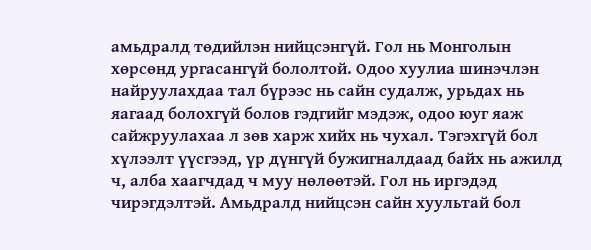амьдралд төдийлэн нийцсэнгүй. Гол нь Монголын хөрсөнд ургасангүй бололтой. Одоо хуулиа шинэчлэн найруулахдаа тал бүрээс нь сайн судалж, урьдах нь яагаад болохгүй болов гэдгийг мэдэж, одоо юуг яаж сайжруулахаа л зөв харж хийх нь чухал. Тэгэхгүй бол хүлээлт үүсгээд, үр дүнгүй бужигналдаад байх нь ажилд ч, алба хаагчдад ч муу нөлөөтэй. Гол нь иргэдэд чирэгдэлтэй. Амьдралд нийцсэн сайн хуультай бол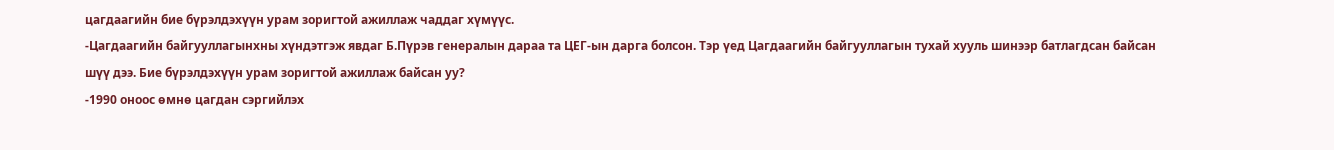цагдаагийн бие бүрэлдэхүүн урам зоригтой ажиллаж чаддаг хүмүүс.
-Цагдаагийн байгууллагынхны хүндэтгэж явдаг Б.Пүрэв генералын дараа та ЦЕГ-ын дарга болсон. Тэр үед Цагдаагийн байгууллагын тухай хууль шинээр батлагдсан байсан шүү дээ. Бие бүрэлдэхүүн урам зоригтой ажиллаж байсан уу?
-1990 оноос өмнө цагдан сэргийлэх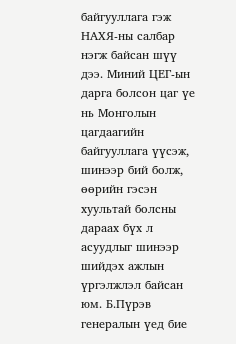байгууллага гэж НАХЯ-ны салбар нэгж байсан шүү дээ. Миний ЦЕГ-ын дарга болсон цаг үе нь Монголын цагдаагийн байгууллага үүсэж, шинээр бий болж, өөрийн гэсэн хуультай болсны дараах бүх л асуудлыг шинээр шийдэх ажлын үргэлжлэл байсан юм. Б.Пүрэв генералын үед бие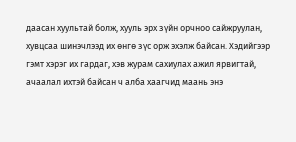даасан хуультай болж, хууль эрх зүйн орчноо сайжруулан, хувцсаа шинэчлээд их өнгө зүс орж эхэлж байсан. Хэдийгээр гэмт хэрэг их гардаг, хэв журам сахиулах ажил ярвигтай, ачаалал ихтэй байсан ч алба хаагчид маань энэ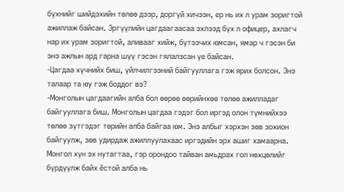бүхнийг шийдэхийн төлөө дээр, доргүй хичээн, ер нь их л урам зоригтой ажиллаж байсан. Эргүүлийн цагдаагаасаа эхлээд бүх л офицер, ахлагч нар их урам зоригтой, аливааг хийж, бүтээчих юмсан, ямар ч гэсэн би энэ ажлын ард гарна шүү гэсэн гялалзсан үе байсан.
-Цагдаа хүчнийх биш, үйлчилгээний байгууллага гэж ярих болсон. Энэ талаар та юу гэж боддог вэ?
-Монголын цагдаагийн алба бол өөрөө өөрийнхөө төлөө ажилладаг байгууллага биш. Монголын цагдаа гэдэг бол иргэд олон түмнийхээ төлөө зүтгэдэг төрийн алба байгаа юм. Энэ албыг хэрхэн зөв зохион байгуулж, зөв удирдаж ажиллуулахаас иргэдийн эрх ашиг хамаарна. Монгол хүн эх нутагтаа, гэр орондоо тайван амьдрах гол нөхцөлийг бүрдүүлж байх ёстой алба нь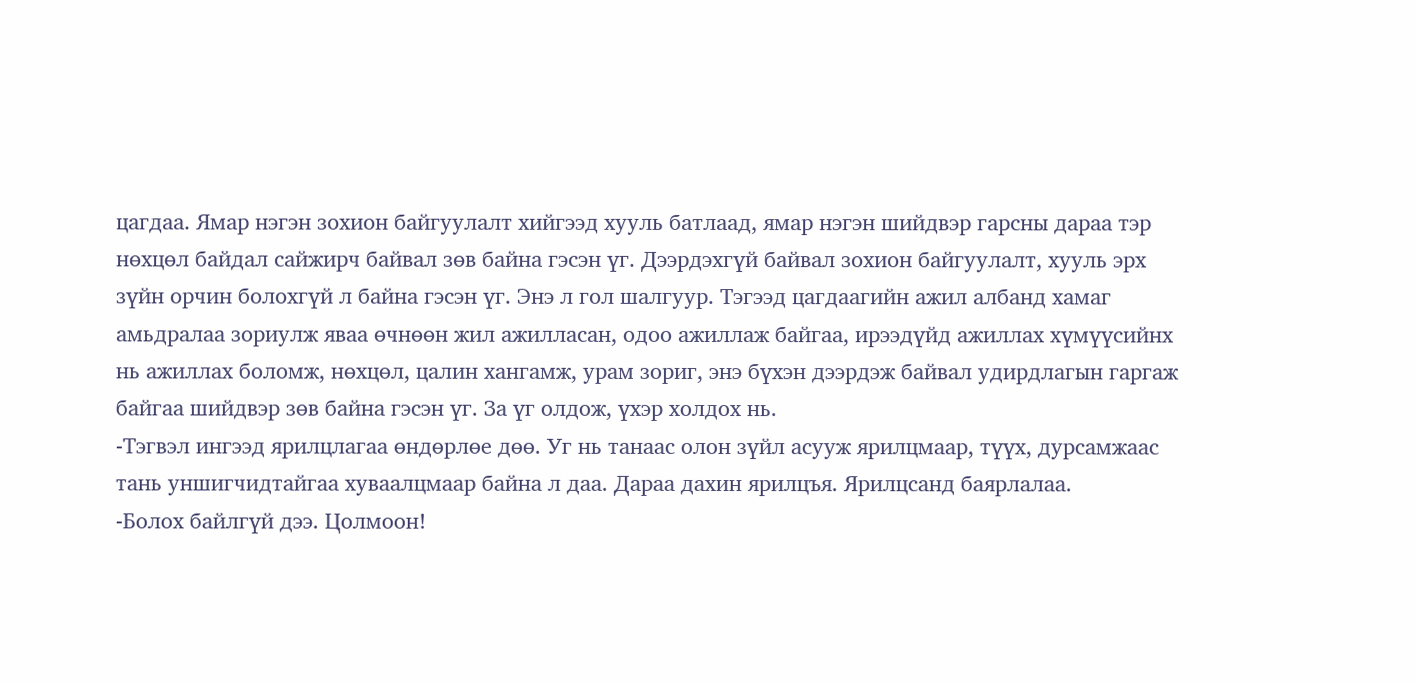цагдаа. Ямар нэгэн зохион байгуулалт хийгээд хууль батлаад, ямар нэгэн шийдвэр гарсны дараа тэр нөхцөл байдал сайжирч байвал зөв байна гэсэн үг. Дээрдэхгүй байвал зохион байгуулалт, хууль эрх зүйн орчин болохгүй л байна гэсэн үг. Энэ л гол шалгуур. Тэгээд цагдаагийн ажил албанд хамаг амьдралаа зориулж яваа өчнөөн жил ажилласан, одоо ажиллаж байгаа, ирээдүйд ажиллах хүмүүсийнх нь ажиллах боломж, нөхцөл, цалин хангамж, урам зориг, энэ бүхэн дээрдэж байвал удирдлагын гаргаж байгаа шийдвэр зөв байна гэсэн үг. За үг олдож, үхэр холдох нь.
-Тэгвэл ингээд ярилцлагаа өндөрлөе дөө. Уг нь танаас олон зүйл асууж ярилцмаар, түүх, дурсамжаас тань уншигчидтайгаа хуваалцмаар байна л даа. Дараа дахин ярилцъя. Ярилцсанд баярлалаа.
-Болох байлгүй дээ. Цолмоон!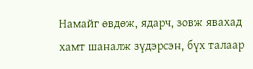Намайг өвдөж, ядарч, зовж явахад хамт шаналж зүдэрсэн, бүх талаар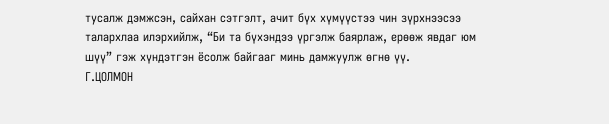тусалж дэмжсэн, сайхан сэтгэлт, ачит бүх хүмүүстээ чин зүрхнээсээ талархлаа илэрхийлж, “Би та бүхэндээ үргэлж баярлаж, ерөөж явдаг юм шүү” гэж хүндэтгэн ёсолж байгааг минь дамжуулж өгнө үү.
Г.ЦОЛМОН